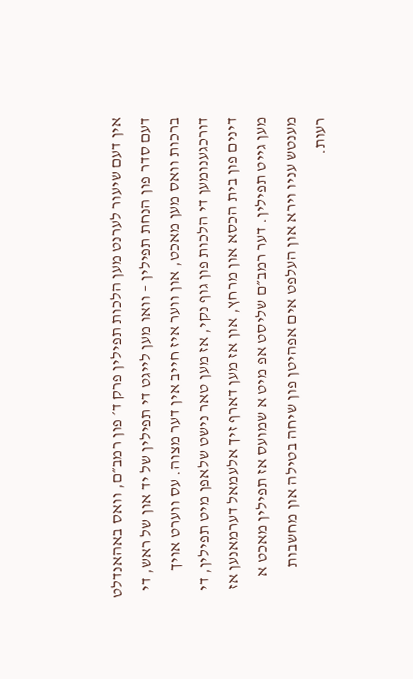אין דעם שיעור לערנט מען הלכות תפילין פרק ד׳ פון רמב״ם, וואס באהאנדלט דעם סדר פון הנחת תפילין – וואו מען לייגט די תפילין של יד און של ראש, די ברכות וואס מען מאכט, און ווער איז חייב אין דער מצוה. עס ווערט אויך דורכגענומען די הלכות פון גוף נקי, אז מען טאר נישט שלאפן מיט תפילין, די דינים פון בית הכסא און מרחץ, און אז מען דארף זיך אלעמאל דערמאנען אז מען גייט תפילין. דער רמב״ם שליסט אפ מיט א שמועס אז תפילין מאכט א מענטש עניו וירא און העלפט אים אפהיטן פון שיחה בטילה און מחשבות רעות.